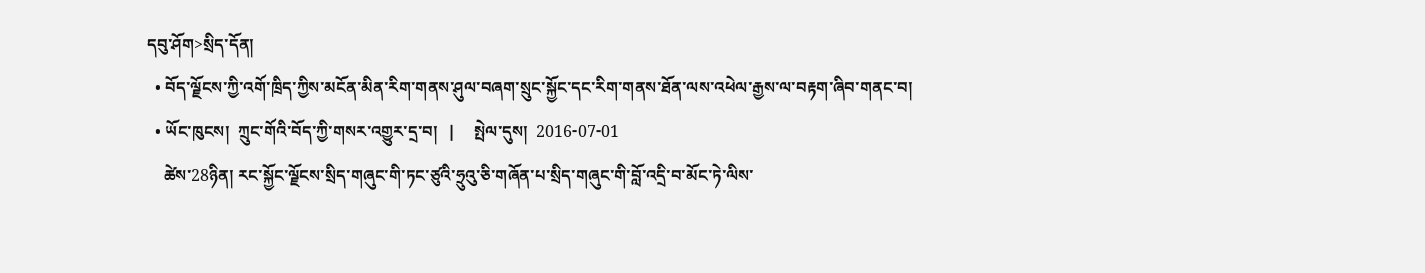དབུ་ཤོག>སྲིད་དོན།
  • བོད་ལྗོངས་ཀྱི་འགོ་ཁྲིད་ཀྱིས་མངོན་མིན་རིག་གནས་ཤུལ་བཞག་སྲུང་སྐྱོང་དང་རིག་གནས་ཐོན་ལས་འཕེལ་རྒྱས་ལ་བརྟག་ཞིབ་གནང་བ།
  • ཡོང་ཁུངས།  ཀྲུང་གོའི་བོད་ཀྱི་གསར་འགྱུར་དྲ་བ།   |     སྤེལ་དུས།  2016-07-01
    ཚེས་28ཉིན། རང་སྐྱོང་ལྗོངས་སྲིད་གཞུང་གི་ཏང་ཙུའི་ཧྲུའུ་ཅི་གཞོན་པ་སྲིད་གཞུང་གི་བློ་འདྲི་བ་མོང་ཏེ་ལིས་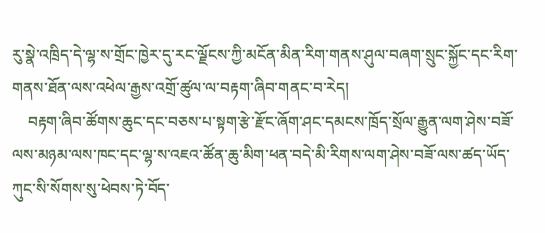རུ་སྣེ་འཁྲིད་དེ་ལྷ་ས་གྲོང་ཁྱེར་དུ་རང་ལྗོངས་ཀྱི་མངོན་མིན་རིག་གནས་ཤུལ་བཞག་སྲུང་སྐྱོང་དང་རིག་གནས་ཐོན་ལས་འཕེལ་རྒྱས་འགྲོ་ཚུལ་ལ་བརྟག་ཞིབ་གནང་བ་རེད།
    བརྟག་ཞིབ་ཚོགས་ཆུང་དང་བཅས་པ་སྟག་རྩེ་རྫོང་ཞོག་ཤང་དམངས་ཁྲོད་སྲོལ་རྒྱུན་ལག་ཤེས་བཟོ་ལས་མཉམ་ལས་ཁང་དང་ལྷ་ས་འཇའ་ཚོན་ཆུ་མིག་ཕན་བདེ་མི་རིགས་ལག་ཤེས་བཟོ་ལས་ཚད་ཡོད་ཀུང་སི་སོགས་སུ་ཕེབས་ཏེ་བོད་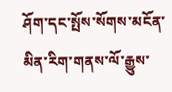ཤོག་དང་སྤོས་སོགས་མངོན་མིན་རིག་གནས་ལོ་རྒྱུས་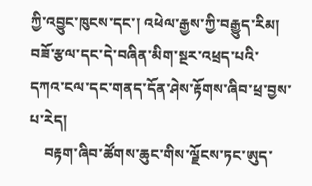ཀྱི་འབྱུང་ཁུངས་དང་། འཕེལ་རྒྱས་ཀྱི་བརྒྱུད་རིམ། བཟོ་རྩལ་དང་དེ་བཞིན་མིག་སྔར་འཕྲད་པའི་དཀའ་ངལ་དང་གནད་དོན་ཤེས་རྟོགས་ཞིབ་ཕྲ་བྱས་པ་རེད།
    བརྟག་ཞིབ་ཚོགས་ཆུང་གིས་ལྗོངས་ཏང་ཨུད་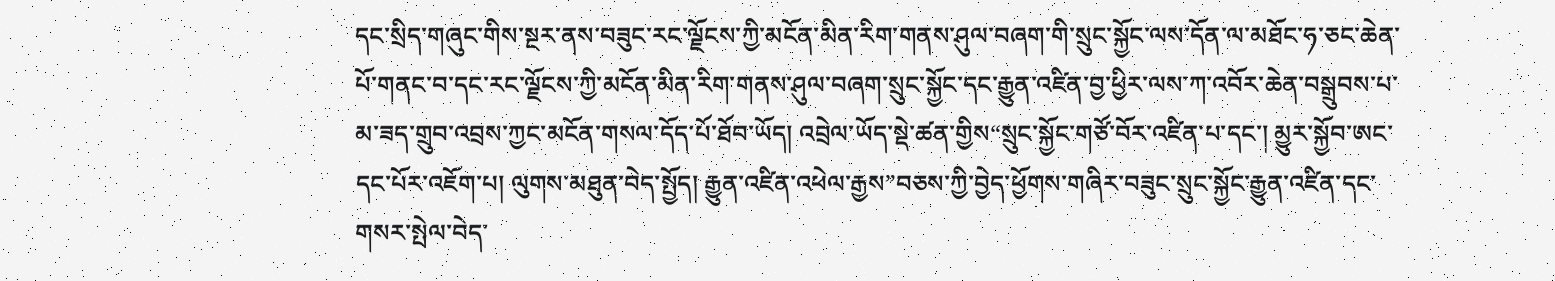དང་སྲིད་གཞུང་གིས་སྔར་ནས་བཟུང་རང་ལྗོངས་ཀྱི་མངོན་མིན་རིག་གནས་ཤུལ་བཞག་གི་སྲུང་སྐྱོང་ལས་དོན་ལ་མཐོང་ཧ་ཅང་ཆེན་པོ་གནང་བ་དང་རང་ལྗོངས་ཀྱི་མངོན་མིན་རིག་གནས་ཤུལ་བཞག་སྲུང་སྐྱོང་དང་རྒྱུན་འཛིན་བྱ་ཕྱིར་ལས་ཀ་འབོར་ཆེན་བསྒྲུབས་པ་མ་ཟད་གྲུབ་འབྲས་ཀྱང་མངོན་གསལ་དོད་པོ་ཐོབ་ཡོད། འབྲེལ་ཡོད་སྡེ་ཚན་གྱིས“སྲུང་སྐྱོང་གཙོ་བོར་འཛིན་པ་དང་། མྱུར་སྐྱོབ་ཨང་དང་པོར་འཇོག་པ། ལུགས་མཐུན་བེད་སྤྱོད། རྒྱུན་འཛིན་འཕེལ་རྒྱས”བཅས་ཀྱི་བྱེད་ཕྱོགས་གཞིར་བཟུང་སྲུང་སྐྱོང་རྒྱུན་འཛིན་དང་གསར་སྤེལ་བེད་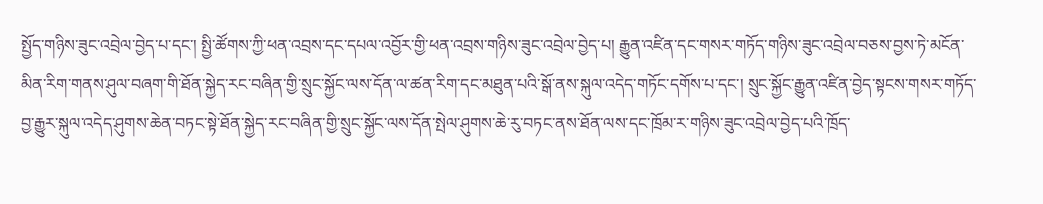སྤྱོད་གཉིས་ཟུང་འབྲེལ་བྱེད་པ་དང་། སྤྱི་ཚོགས་ཀྱི་ཕན་འབྲས་དང་དཔལ་འབྱོར་གྱི་ཕན་འབྲས་གཉིས་ཟུང་འབྲེལ་བྱེད་པ། རྒྱུན་འཛིན་དང་གསར་གཏོད་གཉིས་ཟུང་འབྲེལ་བཅས་བྱས་ཏེ་མངོན་མིན་རིག་གནས་ཤུལ་བཞག་གི་ཐོན་སྐྱེད་རང་བཞིན་གྱི་སྲུང་སྐྱོང་ལས་དོན་ལ་ཚན་རིག་དང་མཐུན་པའི་སྒོ་ནས་སྐུལ་འདེད་གཏོང་དགོས་པ་དང་། སྲུང་སྐྱོང་རྒྱུན་འཛིན་བྱེད་སྟངས་གསར་གཏོད་བྱ་རྒྱུར་སྐུལ་འདེད་ཤུགས་ཆེན་བཏང་སྟེ་ཐོན་སྐྱེད་རང་བཞིན་གྱི་སྲུང་སྐྱོང་ལས་དོན་སྤེལ་ཤུགས་ཆེ་རུ་བཏང་ནས་ཐོན་ལས་དང་ཁྲོམ་ར་གཉིས་ཟུང་འབྲེལ་བྱེད་པའི་ཁྲོད་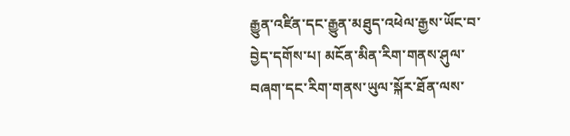རྒྱུན་འཛིན་དང་རྒྱུན་མཐུད་འཕེལ་རྒྱས་ཡོང་བ་བྱེད་དགོས་པ། མངོན་མིན་རིག་གནས་ཤུལ་བཞག་དང་རིག་གནས་ཡུལ་སྐོར་ཐོན་ལས་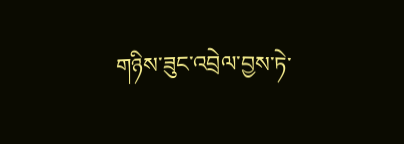གཉིས་ཟུང་འབྲེལ་བྱས་ཏེ་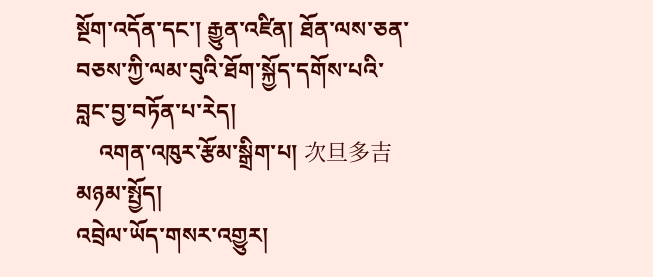སྔོག་འདོན་དང་། རྒྱུན་འཛིན། ཐོན་ལས་ཅན་བཅས་ཀྱི་ལམ་བུའི་ཐོག་སྐྱོད་དགོས་པའི་བླང་བྱ་བཏོན་པ་རེད།
    འགན་འཁུར་རྩོམ་སྒྲིག་པ། 次旦多吉
མཉམ་སྤྱོད།
འབྲེལ་ཡོད་གསར་འགྱུར།